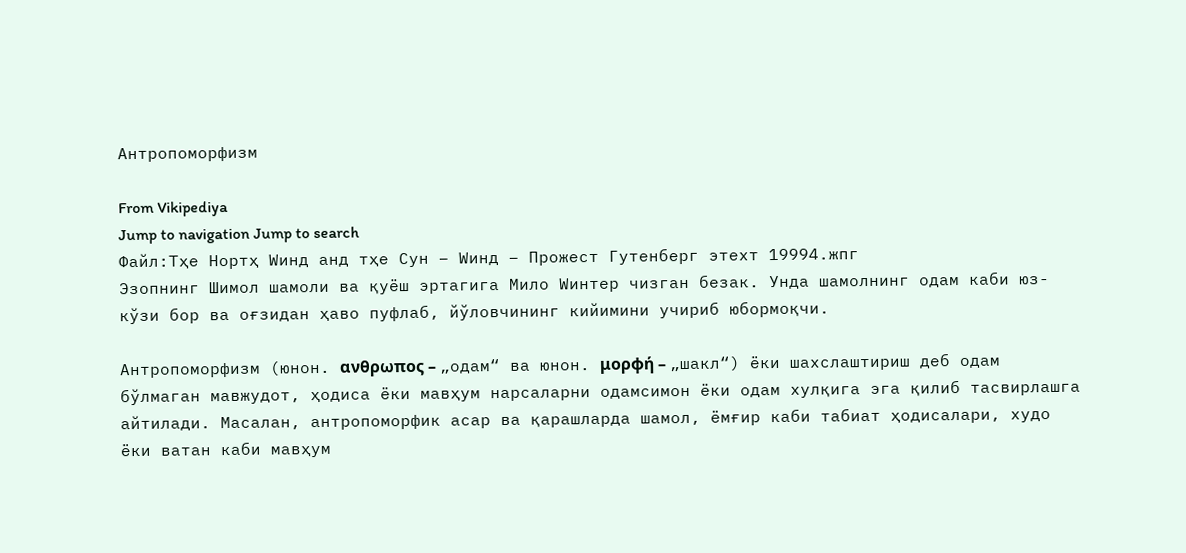Антропоморфизм

From Vikipediya
Jump to navigation Jump to search
Файл:Тҳе Нортҳ Wинд анд тҳе Сун – Wинд – Прожеcт Гутенберг этехт 19994.жпг
Эзопнинг Шимол шамоли ва қуёш эртагига Мило Wинтер чизган безак. Унда шамолнинг одам каби юз-кўзи бор ва оғзидан ҳаво пуфлаб, йўловчининг кийимини учириб юбормоқчи.

Антропоморфизм (юнон. ανθρωπος – „одам“ ва юнон. μορφή – „шакл“) ёки шахслаштириш деб одам бўлмаган мавжудот, ҳодиса ёки мавҳум нарсаларни одамсимон ёки одам хулқига эга қилиб тасвирлашга айтилади. Масалан, антропоморфик асар ва қарашларда шамол, ёмғир каби табиат ҳодисалари, худо ёки ватан каби мавҳум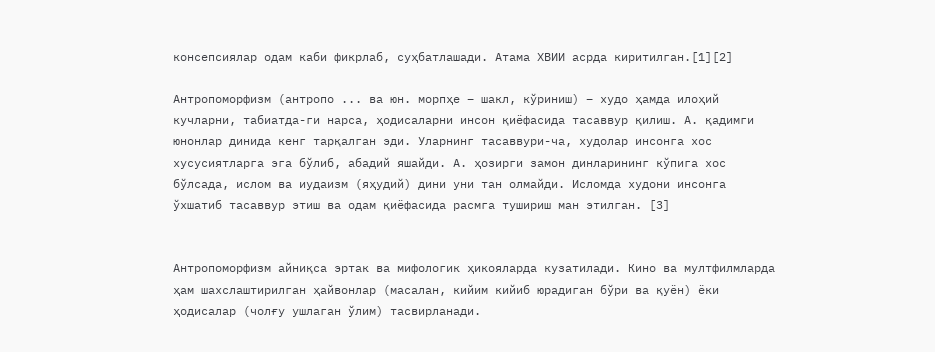консепсиялар одам каби фикрлаб, суҳбатлашади. Атама ХВИИ асрда киритилган.[1][2]

Антропоморфизм (антропо ... ва юн. морпҳе – шакл, кўриниш) – худо ҳамда илоҳий кучларни, табиатда-ги нарса, ҳодисаларни инсон қиёфасида тасаввур қилиш. А. қадимги юнонлар динида кенг тарқалган эди. Уларнинг тасаввури-ча, худолар инсонга хос хусусиятларга эга бўлиб, абадий яшайди. А. ҳозирги замон динларининг кўпига хос бўлсада, ислом ва иудаизм (яҳудий) дини уни тан олмайди. Исломда худони инсонга ўхшатиб тасаввур этиш ва одам қиёфасида расмга тушириш ман этилган. [3]


Антропоморфизм айниқса эртак ва мифологик ҳикояларда кузатилади. Кино ва мултфилмларда ҳам шахслаштирилган ҳайвонлар (масалан, кийим кийиб юрадиган бўри ва қуён) ёки ҳодисалар (чолғу ушлаган ўлим) тасвирланади.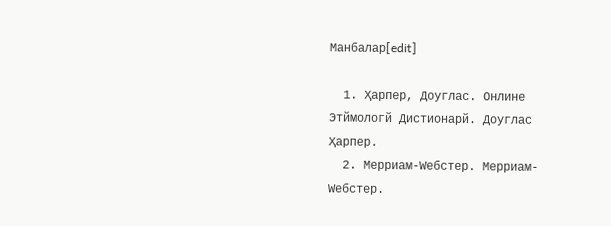Манбалар[edit]

  1. Ҳарпер, Доуглас. Онлине Этймологй Диcтионарй. Доуглас Ҳарпер.
  2. Мерриам-Wебстер. Мерриам-Wебстер.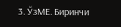3. ЎзМЕ. Биринчи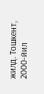жилд. Тошкент, 2000-йил